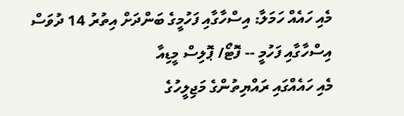މެއި ހައެއް ހަމަލާ: އިސްހާގާއި ފަހުމީގެ ބަންދަށް އިތުރު 14 ދުވަސް
އިސްހާގާއި ފަހުމީ -- ފޮޓޯ/ ޕޮލިސް މީޑިއާ
މެއި ހައެއްގައި ރައްޔިތުންގެ މަޖިލީހުގެ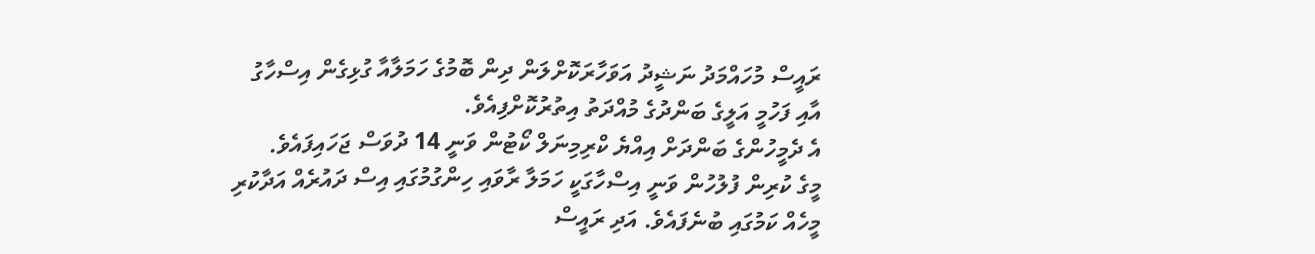ރައީސް މުހައްމަދު ނަޝީދު އަވަހާރަކޮށްލަން ދިން ބޮމުގެ ހަމަލާއާ ގުޅިގެން އިސްހާގު އާއި ފަހުމީ އަލީގެ ބަންދުގެ މުއްދަތު އިތުރުކޮށްފިއެވެ.
އެ ދެމީހުންގެ ބަންދަށް އިއްޔެ ކްރިމިނަލް ކޯޓުން ވަނީ 14 ދުވަސް ޖަހައިފައެވެ.
މީގެ ކުރިން ފުލުހުން ވަނީ އިސްހާގަކީ ހަމަލާ ރާވައި ހިންގުމުގައި އިސް ދައުރެއް އަދާކުރި މީހެއް ކަމުގައި ބުނެފައެވެ. އަދި ރައީސް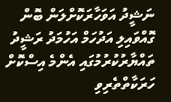ނަޝީދު އަވަހާރަކޮށްލަން ބޮން ގޮއްވައިލި އަދުހަމް އަހުމަދު ރަޝީދު ތައްޔާރުކުރުމުގައި އެންމެ އިސްކޮށް ހަރަކާތްތެރިވި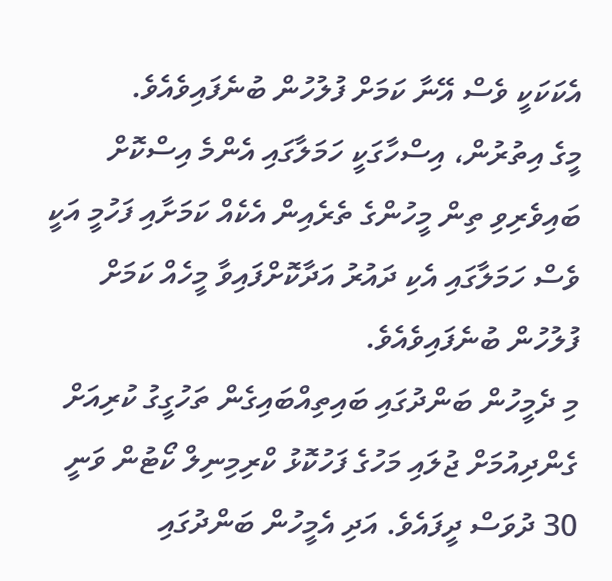އެކަކަކީ ވެސް އޭނާ ކަމަށް ފުލުހުން ބުނެފައިވެއެވެ.
މީގެ އިތުރުން، އިސްހާގަކީ ހަމަލާގައި އެންމެ އިސްކޮށް ބައިވެރިވި ތިން މީހުންގެ ތެރެއިން އެކެއް ކަމަށާއި ފަހުމީ އަކީ ވެސް ހަމަލާގައި އެކި ދައުރު އަދާކޮށްފައިވާ މީހެއް ކަމަށް ފުލުހުން ބުނެފައިވެއެވެ.
މި ދެމީހުން ބަންދުގައި ބައިތިއްބައިގެން ތަހުގީގު ކުރިއަށް ގެންދިއުމަށް ޖުލައި މަހުގެ ފަހުކޮޅު ކްރިމިނިލް ކޯޓުން ވަނީ 30 ދުވަސް ދީފައެވެ. އަދި އެމީހުން ބަންދުގައި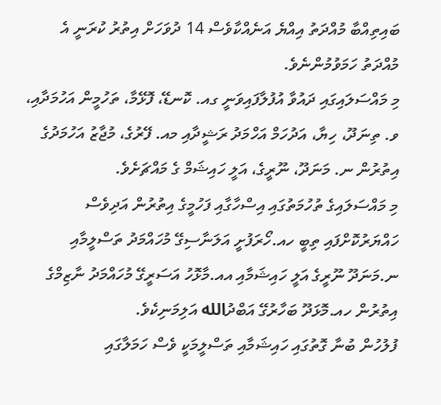ބައިތިއްބާ މުއްދަތު އިއްޔެ އަނެއްކާވެސް 14 ދުވަހަށް އިތުރު ކުރަނީ އެ މުއްދަތު ހަމަވުމުންނެވެ.
މި މައްސަލައިގައި ދައުވާ އުފުލާފައިވަނީ ގއ. ކޮނޑޭ، ފޮޅޭމާ، ތަހުމީން އަހުމަދާއި، ވ. ތިނަދޫ، ހިޔާ، އަދުހަމް އަހްމަދު ރަޝީދާއި މއ. ފޭރުގެ، މުޖާޒު އަހުމަދުގެ އިތުރުން ނ. މަނަދޫ، ނޫރީގެ، އަލީ ހައިޝަމް ގެ މައްޗަށެވެ.
މި މައްސަލައިގެ ތުހުމަތުގައި އިސްހާގާއި ފަހުމީގެ އިތުރުން އަދިވެސް ހައްޔަރުކޮށްފައި ތިބީ ހއ.ހޯރަފުށީ އަލަނާސިގޭ މުހައްމަދު ތަސްލީމާއި ނ.މަނަދޫ ނޫރީގެ އަލީ ހައިޝަމާއި އއ.މާޅޮހު އަސަރީގޭ މުހައްމަދު ނާޒިމްގެ އިތުރުން ހއ.މޮޅަދޫ ބަހާރުގޭ އަބްދުالله އަލިމަނިކެވެ.
ފުލުހުން ބުނާ ގޮތުގައި ހައިޝަމާއި ތަސްލީމަކީ ވެސް ހަމަލާގައި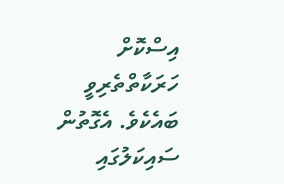އިސްކޮށް ހަރަކާތްތެރިވީ ބައެކެވެ. އެގޮތުން ސައިކަލުގައި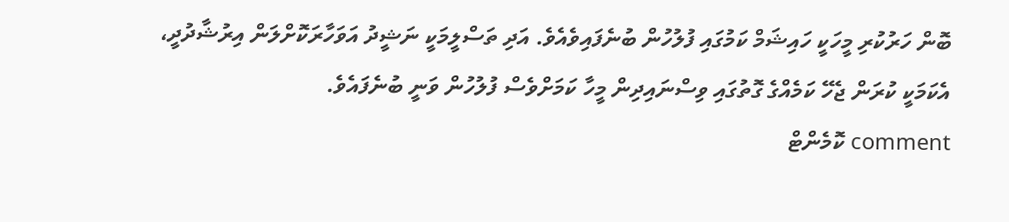ބޮން ހަރުކުރި މީހަކީ ހައިޝަމް ކަމުގައި ފުލުހުން ބުނެފައިވެއެވެ. އަދި ތަސްލީމަކީ ނަޝީދު އަވަހާރަކޮށްލަން އިރުޝާދުދީ، އެކަމަކީ ކުރަން ޖެހޭ ކަމެއްގެ ގޮތުގައި ވިސްނައިދިން މީހާ ކަމަށްވެސް ފުލުހުން ވަނީ ބުނެފައެވެ.
comment ކޮމެންޓް